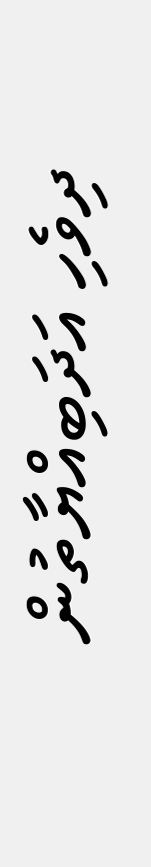ދިވެހި އަދަބިއްޔާތުން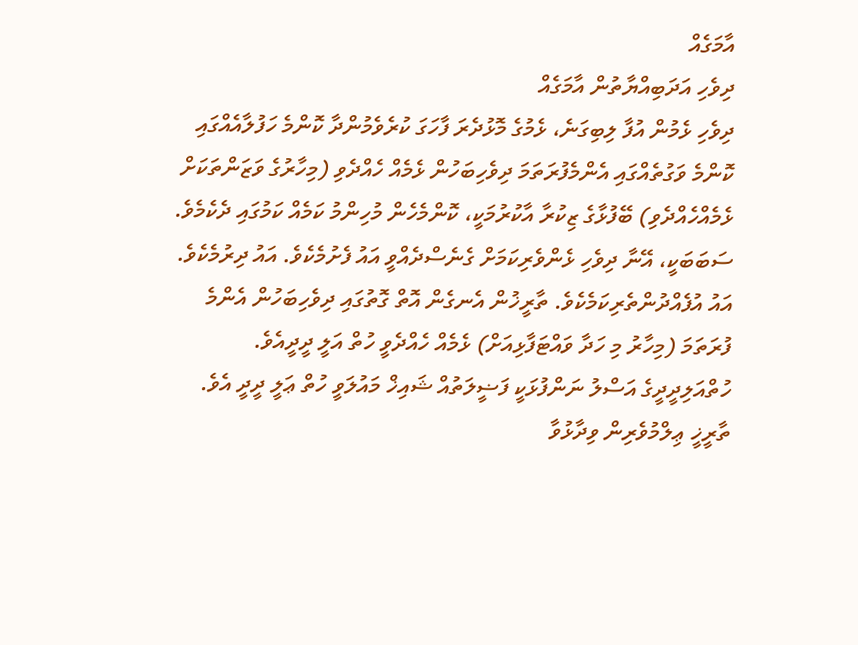އާމަގެއް
ދިވެހި އަދަބިއްޔާތުން އާމަގެއް
ދިވެހި ޅެމުން އުފާ ލިބިގަނެ، ޅެމުގެ މޮޅުދެރަ ފާހަގަ ކުރެވެމުންދާ ކޮންމެ ހަފުލާއެއްގައި ކޮންމެ ވަގުތެއްގައި އެންމެފުރަތަމަ ދިވެހިބަހުން ޅެމެއް ހެއްދެވި (މިހާރުގެ ވަޒަންތަކަށް ޅެމެއްހެއްދެވި) ބޭފުޅާގެ ޒިކުރާ އާކުރުމަކީ، ކޮންމެހެން މުހިންމު ކަމެއް ކަމުގައި ދެކެމެވެ. ސަބަބަކީ، އޭނާ ދިވެހި ޅެންވެރިކަމަށް ގެނެސްދެއްވީ އައު ފެށުމެކެވެ. އައު ދިރުމެކެވެ. އައު އުފެއްދުންތެރިކަމެކެވެ. ތާރީޚުން އެނގެން އޮތް ގޮތުގައި ދިވެހިބަހުން އެންމެ ފުރަތަމަ (މިހާރު މި ހަދާ ވައްޓަފާޅިއަށް) ޅެމެއް ހެއްދެވީ ހުތް އަލީ ދީދީއެވެ. ހުތްއަލިދީދީގެ އަސްލު ނަންފުޅަކީ ފަޟީލަތުއް ޝައިޚް މައުލަވީ ހުތް ޢަލީ ދީދީ އެވެ. ތާރީޚީ ޢިލްމުވެރިން ވިދާޅުވާ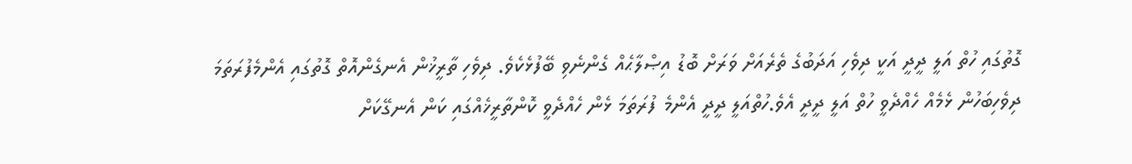ގޮތުގައި ހުތް އަލީ ދީދީ އަކީ ދިވެހި އަދަބުގެ ތެރެއަށް ވަރަށް ބޮޑު އިޞްލާޙެއް ގެންނެވި ބޭފުޅެކެވެ. ދިވެހި ތާރީޚުން އެނގެންއޮތް ގޮތުގައި އެންމެފުރަތަމަ ދިވެހިބަހުން ޅެމެއް ހެއްދެވީ ހުތް އަލީ ދީދީ އެވެ.ހުތްއަލީ ދީދީ އެންމެ ފުރަތަމަ ޅެން ހެއްދެވީ ކޮންތާރީޚެއްގައި ކަން އެނގޭކަށް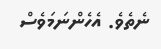ނެތެވެ. އެހެންނަމަވެސް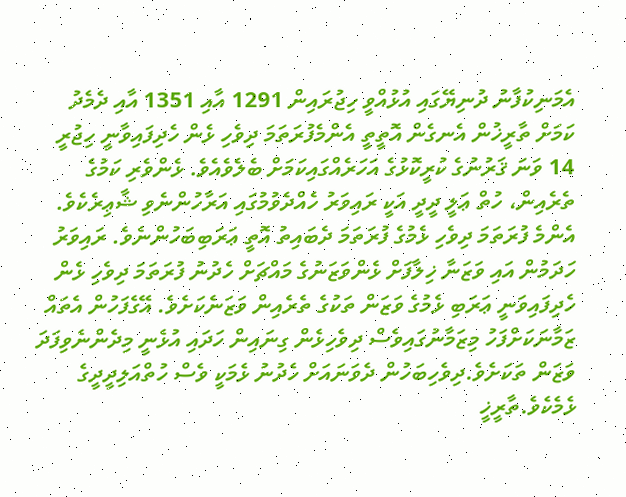އެމަނިކުފާނު ދުނިޔޭގައި އުޅުއްވީ ހިޖުރައިން 1291 އާއި 1351 އާއި ދެމެދު ކަމަށް ތާރީޚުން އެނގެން އޮތީތީ އެންމެފުރަތަމަ ދިވެހި ޅެން ހެދިފައިވާނީ ހިޖުރީ 14 ވަނަ ޤަރުނުގެ ކުރީކޮޅުގެ އަހަރެއްގައިކަމަށް ބެލެވެއެވެ. ޅެންވެރި ކަމުގެ ތެރެއިން، ހުތް ޢަލީ ދީދީ އަކީ ރައިވަރު ހެއްދެވުމުގައި އަރާހުންނެވި ޝާޢިރެކެވެ. އެންމެ ފުރަތަމަ ދިވެހި ޅެމުގެ ފުރަތަމަ ދެބައިތު އޮތީ ޢަރަބިބަހުންނެވެ. ރައިވަރު ހަދަމުން އައި ވަޒަނާ ޚިލާފަށް ޅެންވަޒަނުގެ މައްޗަށް ހެދުނު ފުރަތަމަ ދިވެހި ޅެން ހެދިފައިވަނީ ޢަރަބި ޅެމުގެ ވަޒަން ތަކުގެ ތެރެއިން ވަޒަނެކަށެވެ. އޭގެފަހުން އެތައް ޒަމާނަކަށްފަހު މިޒަމާނުގައިވެސް ދިވެހިޅެން ގިނައިން ހަދައި އުޅެނީ މިދެންނެވިފަދަ ވަޒަން ތަކަށެވެ.ދިވެހިބަހުން ދެވަނައަށް ހެދުނު ޅެމަކީ ވެސް ހުތްއަލިދީދީގެ ޅެމެކެވެ.ތާރީޚީ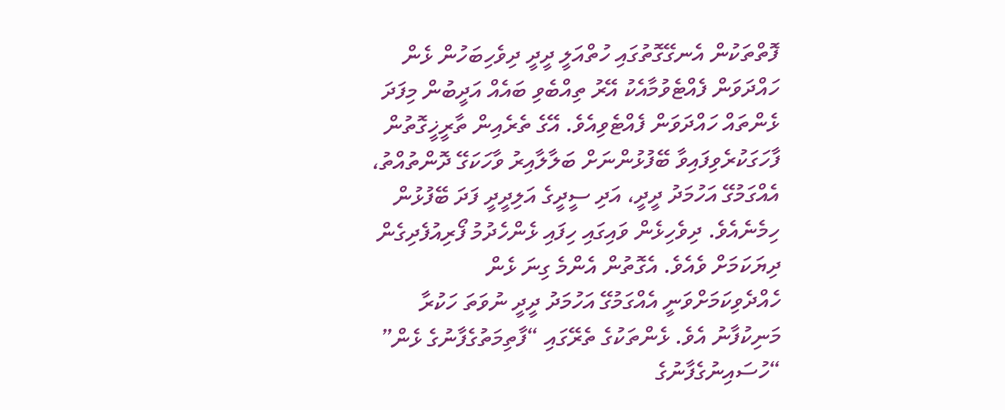ފޮތްތަކުން އެނގޭގޮތުގައި ހުތްއަލީ ދީދީ ދިވެހިބަހުން ޅެން ހައްދަވަން ފެއްޓެވުމާއެކު އޭރު ތިއްބެވި ބައެއް އަދީބުން މިފަދަ ޅެންތައް ހައްދަވަން ފެއްޓެވިއެވެ. އޭގެ ތެރެއިން ތާރީޚީގޮތުން ފާހަގަކުރެވިފައިވާ ބޭފުޅުންނަށް ބަލާލާއިރު ވާހަކަގޭ ދޮންތުއްތު، އެއްގަމުގޭ އަހުމަދު ދީދީ، އަދި ސީދީގެ އަލިދީދީ ފަދަ ބޭފުޅުން ހިމެނެއެވެ. ދިވެހިޅެން ވައިގައި ހިފައި ޅެންހެދުމު ފޯރިއުފެދިގެން ދިޔަކަމަށް ވެއެވެ. އެގޮތުން އެންމެ ގިނަ ޅެން ހެއްދެވިކަމަށްވަނީ އެއްގަމުގޭ އަހުމަދު ދީދީ ނުވަތަ ހަކުރާ މަނިކުފާނު އެވެ. ޅެންތަކުގެ ތެރޭގައި “ފާތިމަތުގެފާނުގެ ޅެން” “ހުސައިނުގެފާނުގެ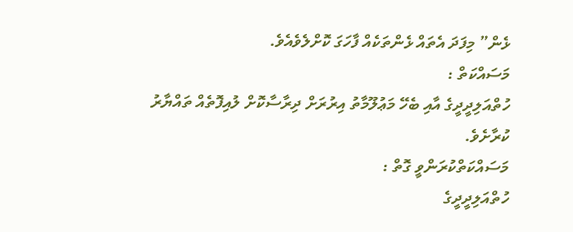ޅެން” މިފަދަ އެތައް ޅެންތަކެއް ފާހަގަ ކޮށްލެވެއެވެ.
މަސައްކަތް :
ހުތްއަލިދީދީގެ އާއި ބެހޭ މަޢުލޫމާތު އިރުރަށް ދިރާސާކޮށް ލުއިފޮތެއް ތައްޔާރު ކުރާށެވެ.
މަސައްކަތްކުރަންވީ ގޮތް :
ހުތްއަލިދީދީގެ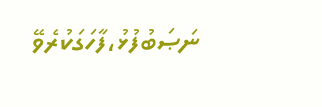ނަޞަބުފުޅު،ފާހަގަކުރެވޭ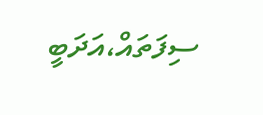ސިފަތައް،އަދަބީ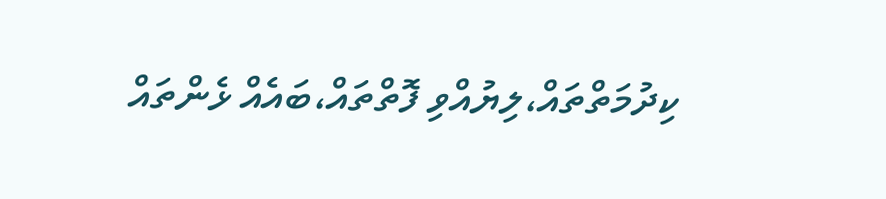ކިދުމަތްތައް،ލިޔުއްވި ފޮތްތައް،ބައެއް ޅެންތައް